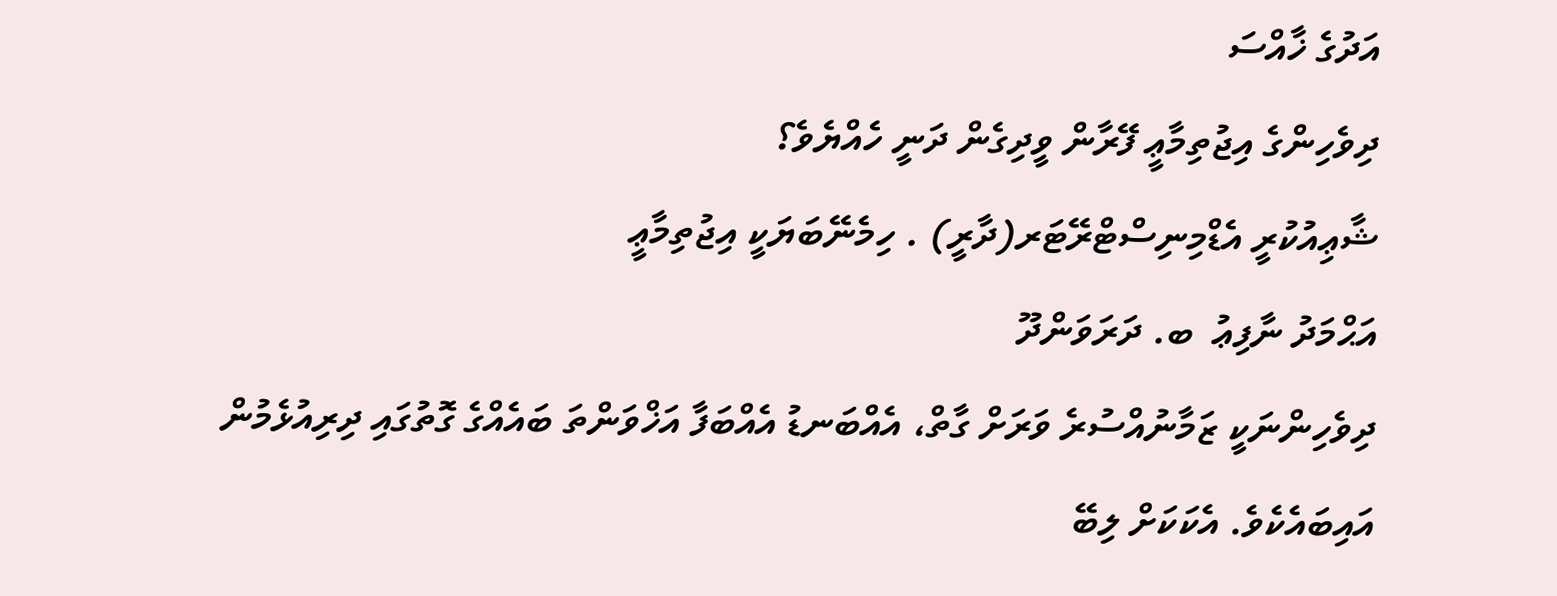އަދުގެ ޚާއްސަ
ދިވެހިންގެ އިޖުތިމާޢީ ފޭރާން ވީދިގެން ދަނީ ހެއްޔެވެ؟
ޝާޢިއުކުރީ އެޑްމިނިސްޓްރޭޓަރ(ދާރީ) . ހިމެނޭބަޔަކީ އިޖުތިމާޢީ
އަޙްމަދު ނާފިޢު  ބ. ދަރަވަންދޫ
ދިވެހިންނަކީ ޒަމާނުއްސުރެ ވަރަށް ގާތް، އެއްބަނޑު އެއްބަފާ އަޚްވަންތަ ބައެއްގެ ގޮތުގައި ދިރިއުޅެމުން އައިބައެކެވެ. އެކަކަށް ލިބޭ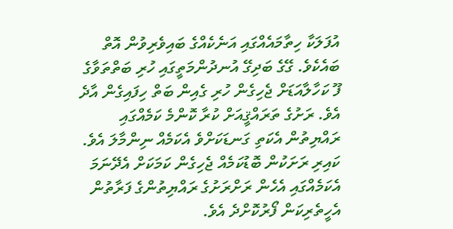އުފަލަކާ ހިތާމައެއްގައި އަނެކެއްގެ ބައިވެރިވުން އޮތް ބައެކެވެ. ގޭގެ ބަދިގޭ އުނދުންމަތީގައި ހުރި ބަތްތަވާގެ ފޫ ކަހާލާއަޑަށް ޖެހިގެން ހުރި ގެއިން ބަތް ހިފައިގެން އާދެ އެވެ. ރަށުގެ ތަރައްޤީއަށް ކުރާ ކޮންމެ ކަމެއްގައި ރައްޔިތުން އެކަތި ގަނޑަކަށްވެ އެކަމެއް ނިންމާލަ އެވެ. ކައިރި ރަށަކުން ބޮޑުކަމެއް ޖެހިގެން ކަމަކަށް އެދޭނަމަ އެކަމެއްގައި އެހެން ރަށްރަށުގެ ރައްޔިތުންގެ ފަރާތުން އެހީތެރިކަން ފޯރުކޮށްދެ އެވެ.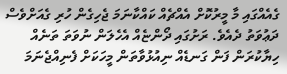ގެއެއްގައި މާ މީރުކޮށް އެއްޗެއް ކައްކާނަމަ ޖެހިގެން ހުރި ގެއަށްވެސް ދަޢުވަތު ދެއެވެ. ރަށުގައި ދޯންޏެއް އެހެލަން ނުވަތަ ތަނެއް ހިޔާކުރަން ފަން ގަނޑެއް ނިއުޅުވާތަން މީހަކަށް ފެނިއްޖެނަމަ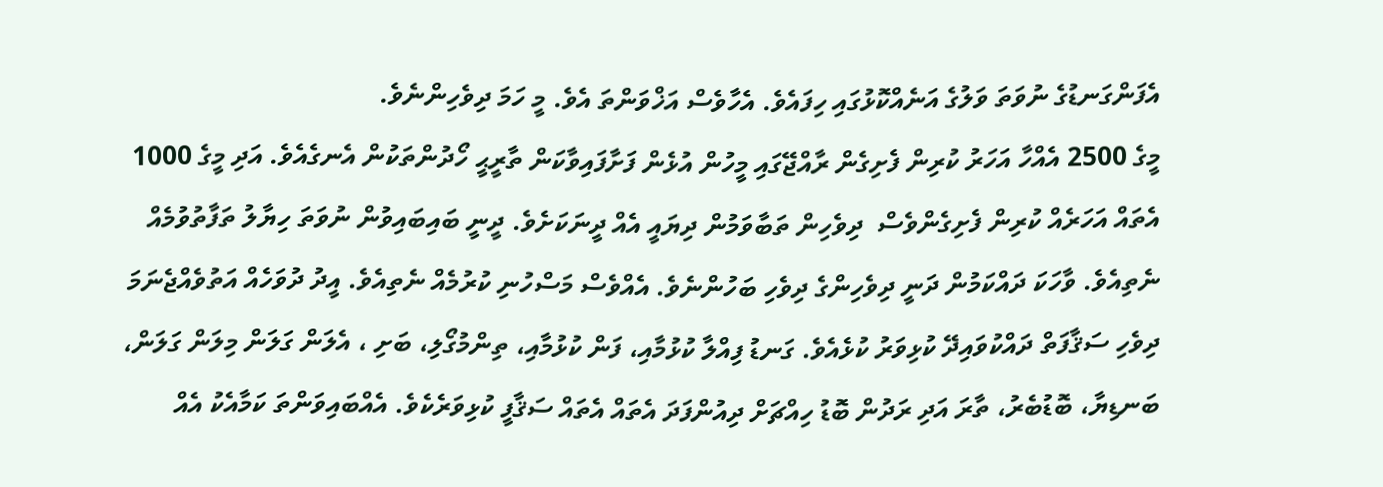އެފަންގަނޑުގެ ނުވަތަ ވަލުގެ އަނެއްކޮޅުގައި ހިފައެވެ. އެހާވެސް އަޚްވަންތަ އެވެ. މީ ހަމަ ދިވެހިންނެވެ.
މީގެ 2500 އެއްހާ އަހަރު ކުރިން ފެށިގެން ރާއްޖޭގައި މީހުން އުޅެން ފަށާފައިވާކަން ތާރީޙީ ހޯދުންތަކުން އެނގެއެވެ. އަދި މީގެ 1000 އެތައް އަހަރެއް ކުރިން ފެށިގެންވެސް  ދިވެހިން ތަބާވަމުން ދިޔައީ އެއް ދީނަކަށެވެ. ދީނީ ބައިބައިވުން ނުވަތަ ހިޔާލު ތަފާތުވުމެއް ނެތިއެވެ. ވާހަކަ ދައްކަމުން ދަނީ ދިވެހިންގެ ދިވެހި ބަހުންނެވެ. އެއްވެސް މަސްހުނި ކުރުމެއް ނެތިއެވެ. އީދު ދުވަހެއް އަތުވެއްޖެނަމަ ދިވެހި ސަޤާފަތް ދައްކުވައިދޭ ކުޅިވަރު ކުޅެއެވެ. ގަނޑު ފިއްލާ ކުޅުމާއި، ފަން ކުޅުމާއި، ތިންމުގޯލި، ބަށި ، އެލަން ގަލަން މިލަން ގަލަން، ބަނޑިޔާ، ބޮޑުބެރު، ތާރަ އަދި ރަދުން ބޮޑު ހިއްޗަށް ދިއުންފަދަ އެތައް އެތައް ސަޤާފީ ކުޅިވަރެކެވެ. އެއްބައިވަންތަ ކަމާއެކު އެއް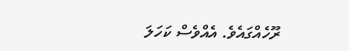ރޫހެއްގައެވެ. އެއްވެސް ކަހަލަ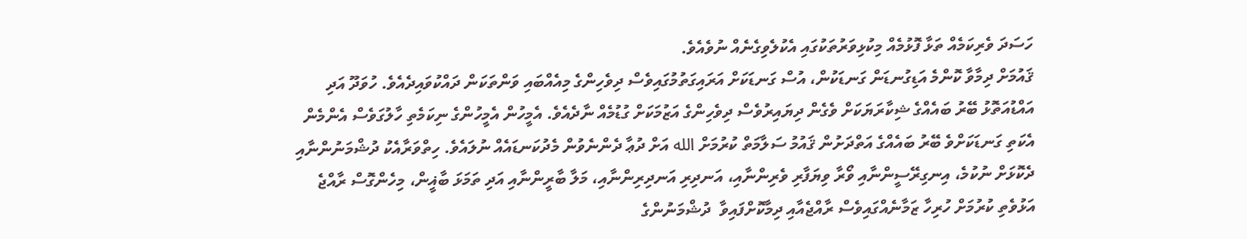ހަސަދަ ވެރިކަމެއް ތަޅާ ފޮޅުމެއް މިކުޅިވަރުތަކުގައި އެކުލެވިގެނެއް ނުވެއެވެ.
ޤައުމަށް ދިމާވާ ކޮންމެ އަޑިގުނޑަން ގަނޑަކުން، އުސް ގަނޑަކަށް އަރައިގަތުމުގައިވެސް ދިވެހިންގެ މިއެއްބައި ވަންތަކަން ދައްކުވައިދެއެވެ. ހުވަދޫ އަދި އައްޑުއަތޮޅު ބޭރު ބައެއްގެ ޝިކާރަޔަކަށް ވެގެން ދިޔައިރުވެސް ދިވެހިންގެ އަޒުމަކަށް ގުޑުމެއް ނާދެއެވެ. އެމީހުން އެމީހުންގެ ނިކަމެތި ހާލުގަވެސް އެންމެން އެކަތި ގަނޑަކަށްވެ ބޭރު ބައެއްގެ އަތްދަށުން ޤައުމު ސަލާމަތް ކުރުމަށް الله އަށް ދުޢާ ދެންނެވުން މެދުކަނޑައެއް ނުލައެވެ. ހިތްވަރާއެކު ދުޝްމަނުންނާއި ދެކޮޅަށް ނުކުމެ، އިނގިރޭސީންނާއި ވޯރާ ވިޔަފާރި ވެރިންނާއި، އަނދިރި އަނދިރިންނާއި، މަލާ ބާރީންނާއި އަދި ތަމަޅަ ބާޣީން، މިހެންގޮސް ރާއްޖެ އަޅުވެތި ކުރުމަށް ހުރިހާ ޒަމާނެއްގައިވެސް ރާއްޖެއާއި ދިމާކޮށްފައިވާ  ދުޝްމަނުންގެ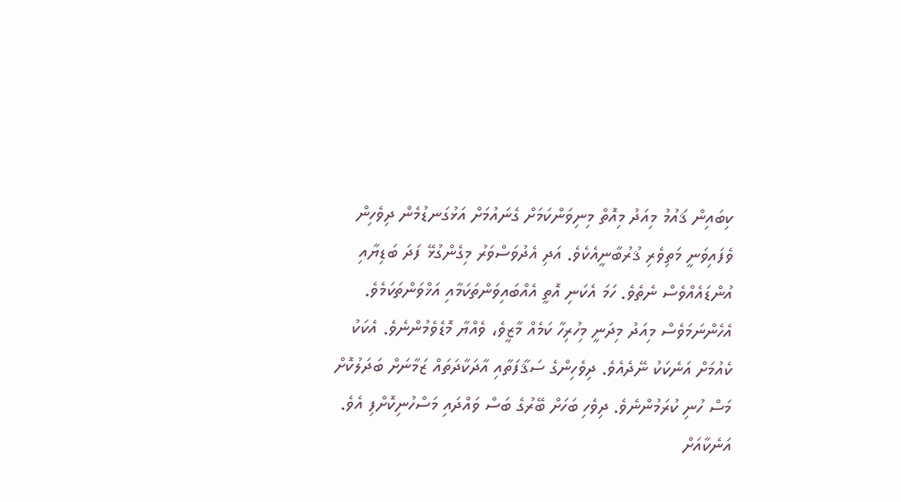ކިބައިން ޤައުމު މިއަދު މިއޮތް މިނިވަންކަމަށް ގެނައުމަށް އަޅުގަނޑުމެން ދިވެހިން ވެފައިވަނީ މަތިވެރި ޤުރުބާނީއެކެވެ. އަދި އެދުވަސްވަރު މިގެންގުޅޭ ފަދަ ބަޑިޔާއި އުންޑައެއްވެސް ނެތެވެ. ހަމަ އެކަނި އޮތީ އެއްބައިވަންތަކަމާއި އަޚްވަންތަކަމެވެ.
އެހެންނަމަވެސް މިއަދު މިދަނީ މިހުރިހާ ކަމެއް މާޒީވެ، ވެއްޔާ މޮޑެވެމުންނެވެ. އެކަކު ކެއުމަށް އަނެކަކު ނޭދެއެވެ. ދިވެހިންގެ ސަޤާފަތާއި އާދަކާދަތައް ޒަމާނަށް ބަދަލުކޮށް މަސް ހުނި ކުރަމުންނެވެ. ދިވެހި ބަހަށް ބޭރުގެ ބަސް ވައްދައި މަސްހުނިކޮށްފި އެވެ. އަނެކާއަށް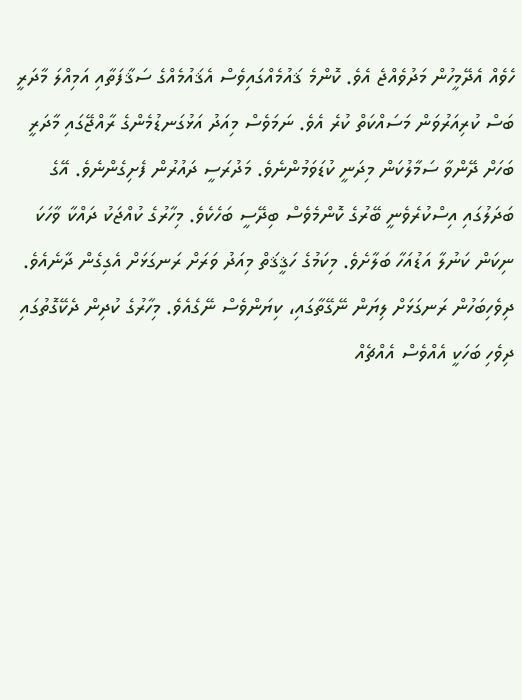ހެވެއް އެދޭމީހުން މަދުވެއްޖެ އެވެ. ކޮންމެ ޤައުމެއްގައިވެސް އެޤައުމެއްގެ ސަޤާފަތާއި އަމިއްލަ މާދަރީ ބަސް ކުރިއަރުވަން މަސައްކަތް ކުރެ އެވެ. ނަމަވެސް މިއަދު އަޅުގަނޑުމެންގެ ރާއްޖޭގައި މާދަރީ ބަހަށް ދޭންވާ ސަމާލުކަން މިދަނީ ކުޑަވަމުންނެވެ. މަދުރަސީ ދައުރުން ފެށިގެންނެވެ. އޭގެ ބަދަލުގައި އިސްކުރެވެނީ ބޭރުގެ ކޮންމެވެސް ބިދޭސީ ބަހެކެވެ. މިހާރުގެ ކުއްޖަކު ދައްކާ ވާހަކަ ނިކަން ކަނުލާ އަޑުއަހާ ބަލާށެވެ. މިކަމުގެ ހަޤީޤަތް މިއަދު ވަރަށް ރަނގަޅަށް އެގިގެން ދާނެއެވެ. ދިވެހިބަހުން ރަނގަޅަށް ލިޔަން ނޭގޭތާގައި، ކިޔަންވެސް ނޭގެއެވެ. މިހާރުގެ ކުދިން ދެކޭގޮތުގައި ދިވެހި ބަހަކީ އެއްވެސް އެއްޗެއް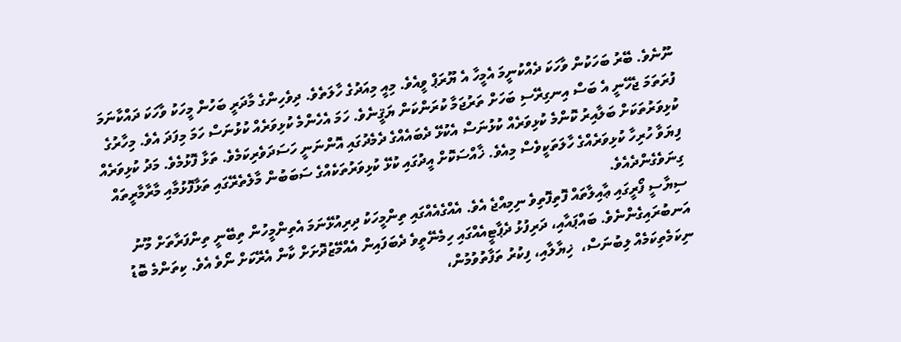ނޫނެވެ. ބޭރު ބަހަކުން ވާހަކަ ދެއްކުނީމަ އެމީހާ އެ ޔޫރަޕް ވީއެވެ. މިއީ މިއަދުގެ ހާލަތެވެ. ދިވެހިންގެ މާދަރީ ބަހުން މީހަކު ވާހަކަ ދައްކާނަމަ ފުރަތަމަ ޖެހޭނީ އެ ބަސް އިނގިރޭސި ބަހަށް ތަރުޖަމާ ކުރަންކަން ޔަޤީނެވެ. ހަމަ އެހެންމެ ކުޅިވަރެއް ކުޅުނަސް ހަމަ މިފަދަ އެވެ. މިހާރުގެ ކުޅިވަރުތަކަށް ބަލާއިރު ކޮންމެ ކުޅިވަރެއް ކުޅުނަސް އެކުޅޭ ދެބައެއްގެ ދެމެދުގައި އޮންނަނީ ހަސަދަވެރިކަމެވެ. ތަޅާ ފޮޅުމެވެ. މަދު ކުޅިވަރެއް ފިޔަވާ ހުރިހާ ކުޅިވަރެއްގެ ހާލަތަކީވެސް މިއެވެ. ޚާއްސަކޮށް އީދުގައި ކުޅޭ ކުޅިވަރުތަކެއްގެ ސަބަބުން މާލެތެރޭގައި ތަޅާފޮޅުމާއި މާރާމާރީތައް ގިނަވެގެންދެއެވެ.
ސިޔާސީ ފޯރީގައި ޢާއިލާތައް ފޮތިފޮތިވެ ނިމިއްޖެ އެވެ. އެއްގެއެއްގައި ތިންމީހަކު ދިރިއުޅޭނަމަ އެތިންމީހުން ތިބޭނީ ތިންފަރާތަށް މޫނު އަނބުރައިގެންނެވެ. ބައްޕައާއި، ދަރިފުޅު ދެޕާޓީއެއްގައި ހިމެނޭތީވެ ދެބަފައިން އެއްމޭޒުދޮށަށް ކާން އެރޭކަށް ނޯވެ އެވެ. ކިތަންމެ ބޮޑު ނިކަމެތިކަމެއް ލިބުނަސް،  ޚިޔާލާއި، ފިކުރު ތަފާތުވުމުން،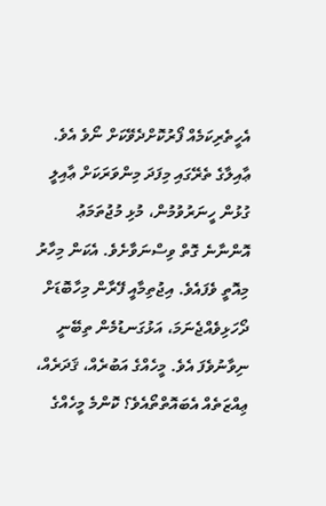އެހީތެރިކަމެއް ފޯރުކޮށްދެވޭކަށް ނޯވެ އެވެ. ޢާއިލާގެ ތެރޭގައި މިފަދަ މިންވަރަކަށް ޢާއިލީ ގުޅުން ހީނަރުވުމުން، މުޅި މުޖުތަމަޢު އޮންނާނެ ގޮތް ވިސްނަވާށެވެ. އެކަން މިހާރު މިއޮތީ ވެފައެވެ. އިޖުތިމާއީ ފޭރާން މިހާބޮޑަށް ދޯހަޅިވެއްޖެނަމަ، އަޅުގަނޑުމެން ތިބޭނީ ނިވާނުވެފަ އެވެ. މީހެއްގެ އަބުރެއް، ޤަދަރެއް، ޢިއްޒަތެއް އެބައޮތްތޯއެވެ؟ ކޮންމެ މީހެއްގެ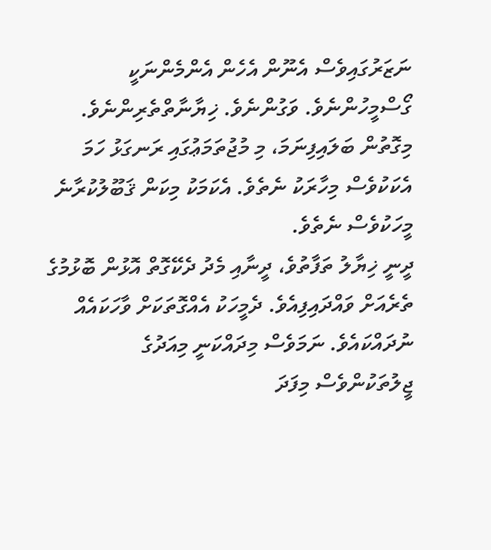ނަޒަރުގައިވެސް އެނޫން އެހެން އެންމެންނަކީ ގޯސްމީހުންނެވެ. ވަގުންނެވެ. ޚިޔާނާތްތެރިންނެވެ. މިގޮތުން ބަލައިފިނަމަ، މި މުޖުތަމަޢުގައި ރަނގަޅު ހަމަ އެކަކުވެސް މިހާރަކު ނެތެވެ. އެކަމަކު މިކަން ޤަބޫލުކުރާނެ މީހަކުވެސް ނެތެވެ.
ދީނީ ޚިޔާލު ތަފާތުވެ، ދީނާއި މެދު ދެކޭގޮތް އޮޅުން ބޮޅުމުގެ ތެރެއަށް ވައްދައިފިއެވެ. ދެމީހަކު އެއްގޮތަކަށް ވާހަކައެއް ނުދައްކައެވެ. ނަމަވެސް މިދައްކަނީ މިއަދުގެ ޖީލުތަކުންވެސް މިފަދަ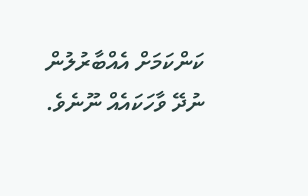ކަންކަމަށް އެއްބާރުލުން ނުދޭ ވާހަކައެއް ނޫނެވެ.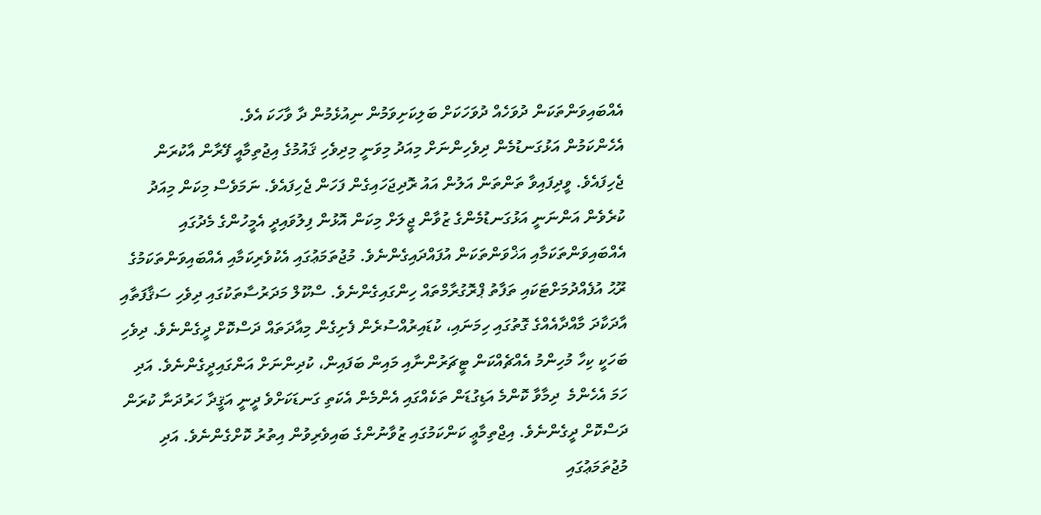އެއްބައިވަންތަކަން ދުވަހެއް ދުވަހަކަށް ބަލިކަށިވަމުން ނިއުޅެމުން ދާ ވާހަކަ އެވެ.
އެހެންކަމުން އަޅުގަނޑުމެން ދިވެހިންނަށް މިއަދު މިވަނީ މިދިވެހި ޤައުމުގެ އިޖުތިމާއީ ފޭރާން އާކުރަން ޖެހިފައެވެ. ވީދިފައިވާ ތަންތަން އަލުން އައު ރޮދިޖަހައިގެން ފަހަން ޖެހިފައެވެ. ނަމަވެސް މިކަން މިއަދު ކުރެވެން އަންނަނީ އަޅުގަނޑުމެންގެ ޒުވާން ޖީލަށް މިކަން އޮޅުން ފިލުވައިދީ އެމީހުންގެ މެދުގައި އެއްބައިވަންތަކަމާއި އަޚްވަންތަކަން އުފައްދައިގެންނެވެ. މުޖުތަމަޢުގައި އެކުވެރިކަމާއި އެއްބައިވަންތަކަމުގެ ރޫޙު އުފެއްދުމަށްޓަކައި ތަފާތު ޕްރޮގުރާމްތައް ހިންގައިގެންނެވެ. ސްކޫލް މަދަރުސާތަކުގައި ދިވެހި ސަޤާފަތާއި އާދަކާދަ މާއްދާއެއްގެ ގޮތުގައި ހިމަނައި، ކުޑައިރުއްސުރެން ފެށިގެން މިއާދަތައް ދަސްކޮށް ދީގެންނެވެ. ދިވެހި ބަހަކީ ކިހާ މުހިންމު އެއްޗެއްކަން ޓީޗަރުންނާއި މައިން ބަފައިން، ކުދިންނަށް އަންގައިދީގެންނެވެ. އަދި ހަމަ އެހެންމެ  ދިމާވާ ކޮންމެ އަޑިގުޑަން ތަކެއްގައި އެންމެން އެކަތި ގަނޑަކަށްވެ ދީނީ އަޤީދާ ހަރުދަނާ ކުރަން ދަސްކޮށް ދީގެންނެވެ. އިޖްތިމާޢީ ކަންކަމުގައި ޒުވާނުންގެ ބައިވެރިވުން އިތުރު ކޮށްގެންނެވެ. އަދި މުޖުތަމަޢުގައި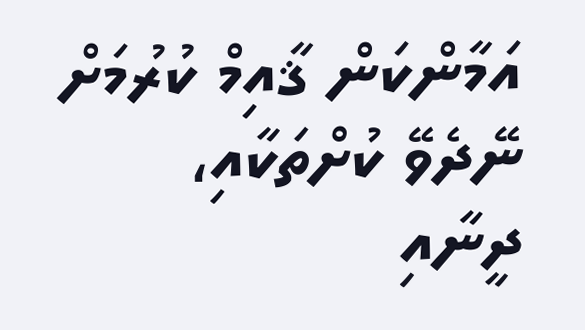އަމާންކަން ޤާއިމް ކުރުމަށް ނޭދެވޭ ކުށްތަކާއި، ދީނާއި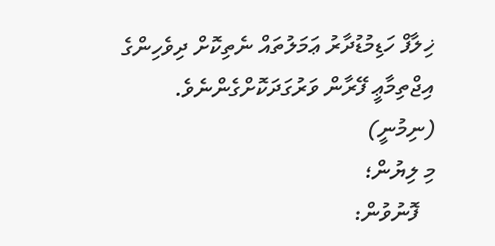ޚިލާފް ހަޑިމުޑުދާރު ޢަމަލުތައް ނެތިކޮށް ދިވެހިންގެ އިޖްތިމާޢީ ފޭރާން ވަރުގަދަކޮށްގެންނެވެ.
(ނިމުނީ)
މި ލިޔުން؛
   ފޮނުވުން: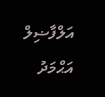އަލްފާޟިލް
އަޙްމަދު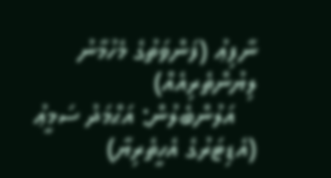ނާފިޢު (ފަންވަތުގެ މެހުމާނު ލިޔުންތެރިއެއް)
   އަލުންބެލުން: އަޙްމަދު ސަމީޢު (އެޑިޓަރުގެ އެހީތެރިޔާ)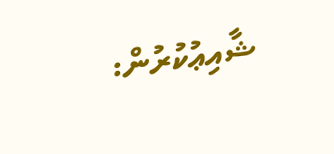ޝާއިޢުކުރުން: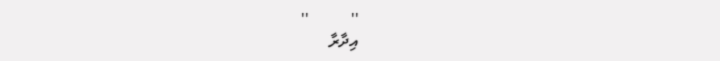''          ''
އިދާރާ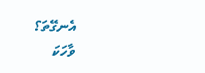އެނގޭތަ؟
ވާހަކަ